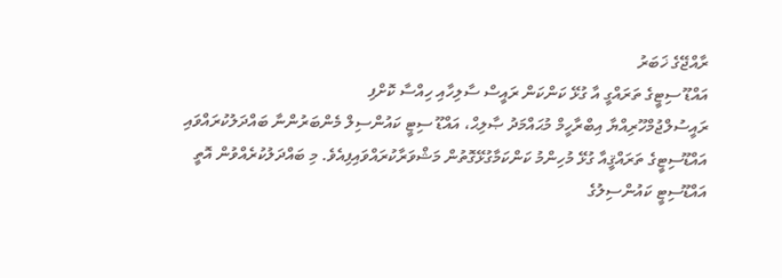ރާއްޖޭގެ ޚަބަރު
އައްޑޫ ސިޓީގެ ތަރައްގީ އާ ގުޅޭ ކަންކަން ރައީސް ސާލިހާއި ހިއްސާ ކޮށްފި
ރައީސުލްޖުމްހޫރިއްޔާ އިބްރާހީމް މުޙައްމަދު ޞާލިޙް، އައްޑޫ ސިޓީ ކައުންސިލް މެންބަރުންނާ ބައްދަލުކުރައްވައި އައްޑޫސިޓީގެ ތަރައްޤީއާ ގުޅޭ މުހިންމު ކަންކަމާގުޅޭގޮތުން މަޝްވަރާކުރައްވައިފިއެވެ. މި ބައްދަލުކުރެއްވުން އޮތީ އައްޑޫސިޓީ ކައުންސިލުގެ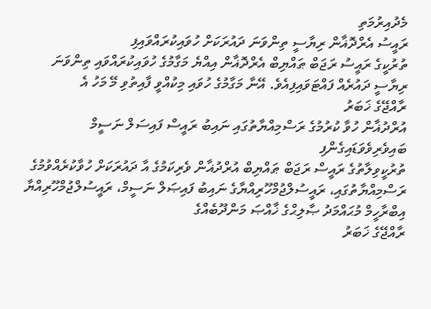މެދުއިރުމަތި
ރައީސު އެރްދޮޣާން ރިޔާސީ ތިންވަނަ ދައުރަކަށް ހުވައިކުރައްވައިފި
ތުރުކީގެ ރައީސު ރަޖަބް ޠައްޔިބް އެރްދޮޣާން އިއްޔެ މަގާމުގެ ހުވައިކުރައްވައި ތިންވަނަ ރިޔާސީ ދައުރެއް ފައްޓަވައިފިއެވެ. އޭނާ މަގާމުގެ ހުވައި މިކުއްވީ ފާއިތުވި މޭ މަހު އެ
ރާއްޖޭގެ ޚަބަރު
އުރްދުޣާން ހުވާ ކުރުމުގެ ރަސްމިއްޔާތުގައި ނައިބު ރައީސް ފައިސަލް ނަސީމް ބައިވެރިވެވަޑައިގެންފި
ތުރުކީވިލާތުގެ ރައީސް ރަޖަބް ޠައްޔިބް އުރްދުޣާން ވެރިކަމުގެ އާ ދައުރަކަށް ހުވާކުރެއްވުމުގެ ރަސްމިއްޔާތުގައި، ރައީސުލްޖުމްހޫރިއްޔާގެ ނައިބު ފައިޞަލް ނަސީމް، ރައީސުލްޖުމްހޫރިއްޔާ އިބްރާހީމް މުޙައްމަދު ޞާލިޙްގެ ޚާއްޞަ މަންދޫބެއްގެ
ރާއްޖޭގެ ޚަބަރު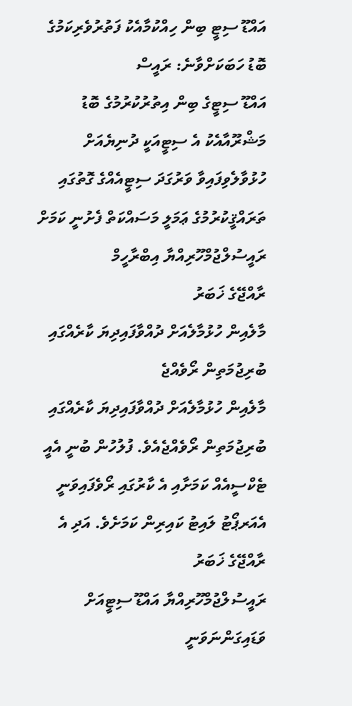އައްޑޫ ސިޓީ ބިން ހިއްކުމާއެކު ފަތުރުވެރިކަމުގެ ބޮޑު ހަބަކަށްވާނެ: ރައީސް
އައްޑޫ ސިޓީގެ ބިން އިތުރުކުރުމުގެ ބޮޑު މަޝްރޫއާއެކު އެ ސިޓީއަކީ ދުނިޔެއަށް ހުޅުވާލެވިފައިވާ ވަރުގަދަ ސިޓީއެއްގެ ގޮތުގައި ތަރައްޤީކުރުމުގެ ޢަމަލީ މަސައްކަތް ފެށުނީ ކަމަށް ރައީސުލްޖުމްހޫރިއްޔާ އިބްރާހީމް
ރާއްޖޭގެ ޚަބަރު
މާލެއިން ހުޅުމާލެއަށް ދުއްވާފައިދިޔަ ކާރެއްގައި ބުރިޖުމަތިން ރޯވެއްޖެ
މާލެއިން ހުޅުމާލެއަށް ދުއްވާފައިދިޔަ ކާރެއްގައި ބުރިޖުމަތިން ރޯވެއްޖެއެވެ. ފުލުހުން ބުނީ އެއީ ޓެކްސީއެއް ކަމަށާއި އެ ކާރުގައި ރޯވެފައިވަނީ އެއަރޕޯޓު ލައިޓު ކައިރިން ކަމަށެވެ. އަދި އެ
ރާއްޖޭގެ ޚަބަރު
ރައީސުލްޖުމްހޫރިއްޔާ އައްޑޫ ސިޓީއަށް ވަޑައިގަންނަވަނީ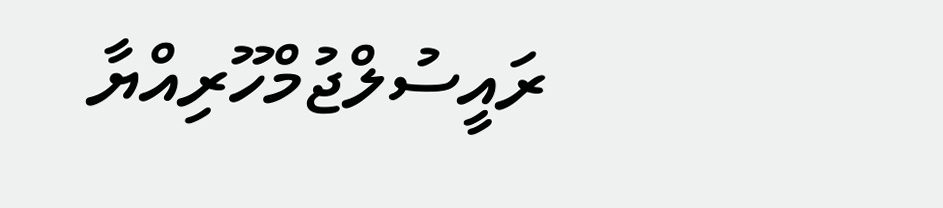ރައީސުލްޖުމްހޫރިއްޔާ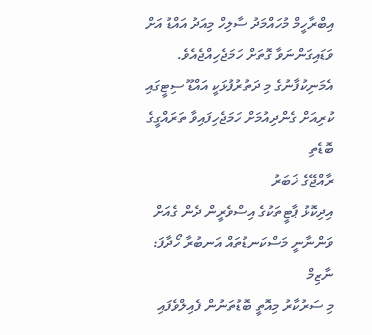އިބްރާހީމް މުހައްމަދު ސާލިހް މިއަދު އައްޑު އަށް ވަޑައިގަންނަވާ ގޮތަށް ހަމަޖެހިއްޖެއެވެ. އެމަނިކުފާނުގެ މި ދަތުރުފުޅަކީ އައްޑޫ ސިޓީގައި ކުރިއަށް ގެންދިއުމަށް ހަމަޖެހިފައިވާ ތަރައްގީގެ ބޮޑެތި
ރާއްޖޭގެ ޚަބަރު
އިދިކޮޅު ޕާޓީތަކުގެ އިސްވެރީން ދެން ގެއަށް ވަންނާނީ މަސްކަނޑުތައް އަނބުރާ ހޯދާފަ: ނާޒިމް
މި ސަރުކާރު މިއޮތީ ބޮޑުތަނުން ފެއިލްވެފައި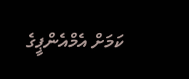ކަމަށް އެމްއެންޕީގެ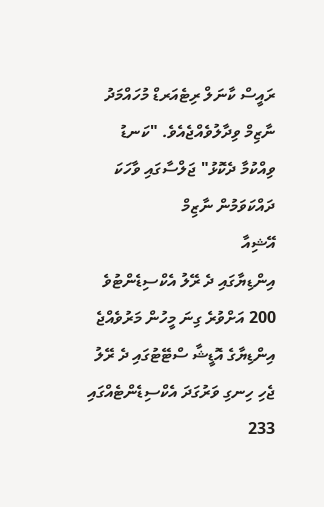ރައީސް ކާނަލް ރިޓެއަރޑް މުހައްމަދު ނާޒިމް ވިދާލުވެއްޖެއެވެ. "ކަނޑު ވިއްކުމާ ދެކޮޅު" ޖަލްސާގައި ވާހަކަ ދައްކަވަމުން ނާޒިމް
އޭޝިއާ
އިންޑިޔާގައި ދެ ރޭލު އެކްސިޑެންޓުވެ 200 އަށްވުރެ ގިނަ މީހުން މަރުވެއްޖެ
އިންޑިޔާގެ އޮޑީޝާ ސްޓޭޓުގައި ދެ ރޭލު ޖެހި ހިނގި ވަރުގަދަ އެކްސިޑެންޓެއްގައި 233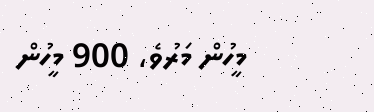މީހުން މަރުވެ، 900 މީހުން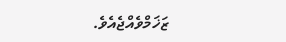ޒަޚަމްވެއްޖެއެވެ.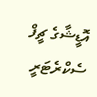އޮޑީޝާގެ ޗީފް ސެކްރެޓަރީ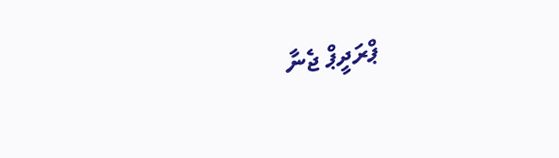ޕްރަދީޕް ޖެނާ